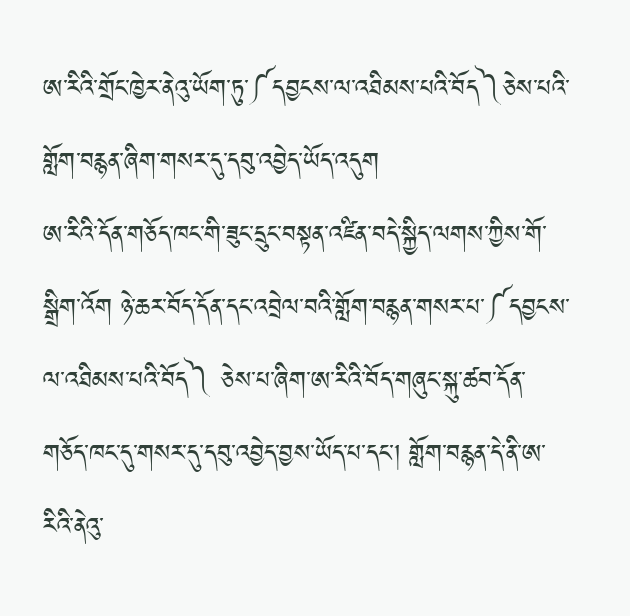ཨ་རིའི་གྲོང་ཁྱེར་ནེའུ་ཡོག་ཏུ་༼དབྱངས་ལ་འཐིམས་པའི་བོད༽ཅེས་པའི་གློག་བརྙན་ཞིག་གསར་དུ་དབུ་འབྱེད་ཡོད་འདུག
ཨ་རིའི་དོན་གཅོད་ཁང་གི་ཟུང་དྲུང་བསྟན་འཛིན་བདེ་སྐྱིད་ལགས་ཀྱིས་གོ་སྒྲིག་འོག ཉེ་ཆར་བོད་དོན་དང་འབྲེལ་བའི་གློག་བརྙན་གསར་པ་༼དབྱངས་ལ་འཐིམས་པའི་བོད༽ ཅེས་པ་ཞིག་ཨ་རིའི་བོད་གཞུང་སྐུ་ཚབ་དོན་གཅོད་ཁང་དུ་གསར་དུ་དབུ་འབྱེད་བྱས་ཡོད་པ་དང་། གློག་བརྙན་དེ་ནི་ཨ་རིའི་ནེའུ་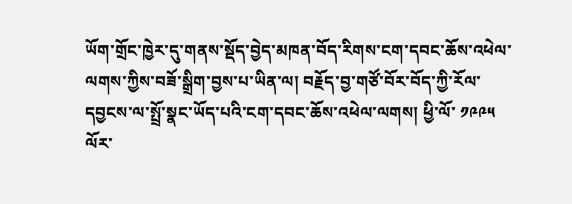ཡོག་གྲོང་ཁྱེར་དུ་གནས་སྡོད་བྱེད་མཁན་བོད་རིགས་ངག་དབང་ཆོས་འཕེལ་ལགས་ཀྱིས་བཟོ་སྒྲིག་བྱས་པ་ཡིན་ལ། བརྗོད་བྱ་གཙོ་བོར་བོད་ཀྱི་རོལ་དབྱངས་ལ་སྤྲོ་སྣང་ཡོད་པའི་ངག་དབང་ཆོས་འཕེལ་ལགས། ཕྱི་ལོ་ ༡༩༩༥ ལོར་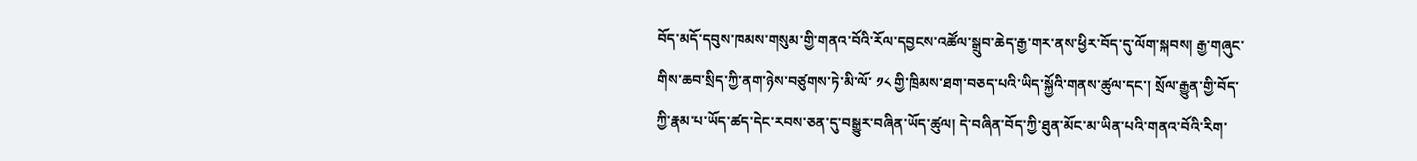བོད་མདོ་དབུས་ཁམས་གསུམ་གྱི་གནའ་བོའི་རོལ་དབྱངས་འཚོལ་སྒྲུབ་ཆེད་རྒྱ་གར་ནས་ཕྱིར་བོད་དུ་ལོག་སྐབས། རྒྱ་གཞུང་གིས་ཆབ་སྲིད་ཀྱི་ནག་ཉེས་བཙུགས་ཏེ་མི་ལོ་ ༡༨ གྱི་ཁྲིམས་ཐག་བཅད་པའི་ཡིད་སྐྱོའི་གནས་ཚུལ་དང་། སྲོལ་རྒྱུན་གྱི་བོད་ཀྱི་རྣམ་པ་ཡོད་ཚད་དེང་རབས་ཅན་དུ་བསྒྱུར་བཞིན་ཡོད་ཚུལ། དེ་བཞིན་བོད་ཀྱི་ཐུན་མོང་མ་ཡིན་པའི་གནའ་བོའི་རིག་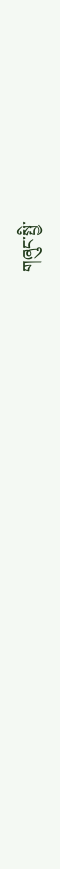གཞུང་སྤྱི་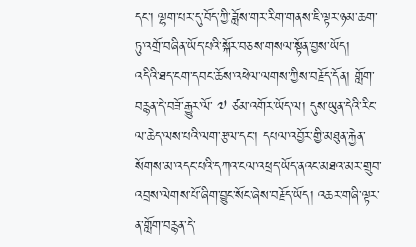དང་། ལྷག་པར་དུ་བོད་ཀྱི་ཟློས་གར་རིག་གནས་ཇི་ལྟར་ཉམ་ཆག་ཏུ་འགྲོ་བཞིན་ཡོད་པའི་སྐོར་བཅས་གསལ་སྟོན་བྱས་ཡོད།
འདིའི་ཐད་ངག་དབང་ཆོས་འཕེལ་ལགས་ཀྱིས་བརྗོད་དོན། གློག་བརྙན་དེ་བཟོ་རྒྱུར་ལོ་ ༧ ཙམ་འགོར་ཡོད་ལ། དུས་ཡུན་དེའི་རིང་ལ་ཆེད་ལས་པའི་ལག་རྩལ་དང་། དཔལ་འབྱོར་གྱི་མཐུན་རྐྱེན་སོགས་མ་འདང་པའི་དཀའ་ངལ་འཕྲད་ཡོད་ནའང་མཐའ་མར་གྲུབ་འབྲས་ལེགས་པོ་ཞིག་བྱུང་སོང་ཞེས་བརྗོད་ཡོད། འཆར་གཞི་ལྟར་ན་གློག་བརྙན་དེ་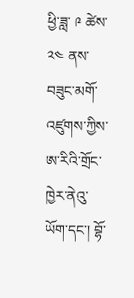ཕྱི་ཟླ་ ༩ ཚེས་ ༢༤ ནས་བཟུང་མགོ་འཛུགས་ཀྱིས་ཨ་རིའི་གྲོང་ཁྱེར་ནེའུ་ཡོག་དང་། བྷོ་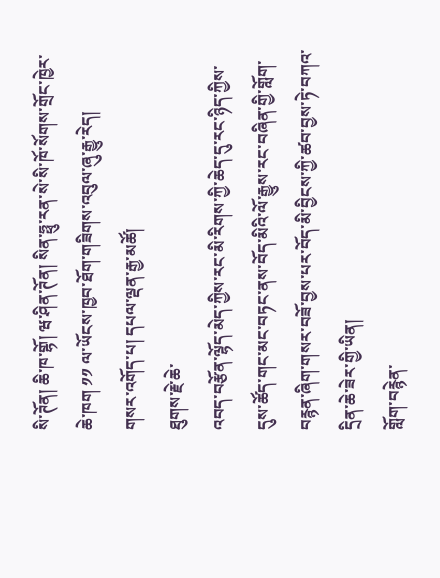སི་ཊོན། ཆི་ཁ་གྷོ། ཝ་ཤིན་ཊོན། སིན་ཧྥུ་རན་སེ་སི་ཁོ་སོགས་གྲོང་ཁྱེར་ཆེ་ཁག ༡༡ ལ་ཡོངས་ཁྱབ་ཐོག་གཟིགས་འབུལ་ཞུ་རྒྱུ་རེད།
གསར་འགོད་པ། དཔལ་ལྡན་རྒྱ་མཚོ།
ཐུགས་རྗེ་ཆེ་
འབད་བརྩོན་ལྷོད་མེད་ཀྱིས་རང་མི་རིགས་ཀྱི་ཆེད་དུ་རང་ཉིད་ཀྱིས་དུས་ཚོད་གང་མང་བཏང་ནས་བོད་མིའི་ལོ་རྒྱུས་རང་བཞིན་གྱི་གློག་བརྙན་ཞིག་གསར་བཟོ་བྱས་པར་བོད་མི་བྱིངས་ཀྱི་ཚབ་བྱས་ཏེ་བཀའ་དྲིན་ཆེ་ཟེར་གྱི་ཡིན།
གློག་བརྙེན་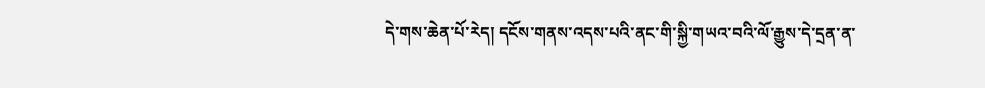དེ་གས་ཆེན་པོ་རེད། དངོས་གནས་འདས་པའི་ནང་གི་སྐྱི་གཡའ་བའི་ལོ་རྒྱུས་དེ་དྲན་ན་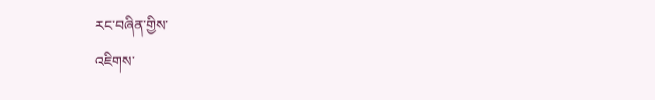རང་བཞིན་གྱིས་
འཇིགས་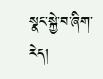སྣང་སྐྱེ་བ་ཞིག་རེད།